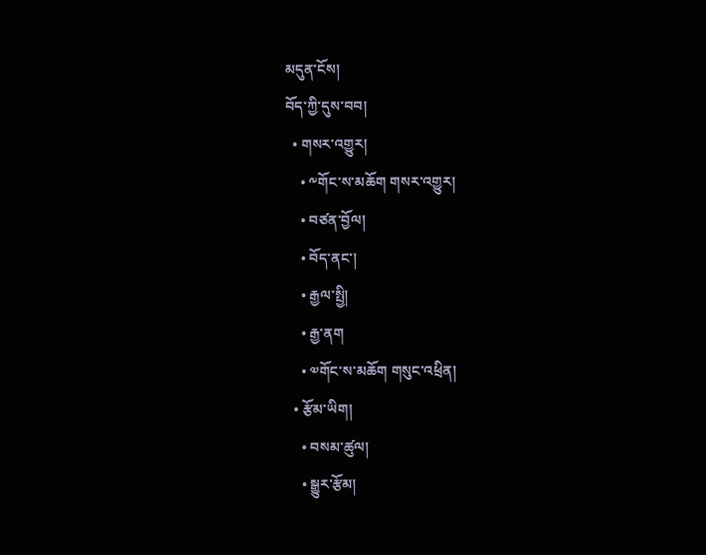མདུན་ངོས།
བོད་ཀྱི་དུས་བབ།
  • གསར་འགྱུར།
    • ༸གོང་ས་མཆོག གསར་འགྱུར།
    • བཙན་བྱོལ།
    • བོད་ནང་།
    • རྒྱལ་སྤྱི།
    • རྒྱ་ནག
    • ༧གོང་ས་མཆོག གསུང་འཕྲིན།
  • རྩོམ་ཡིག།
    • བསམ་ཚུལ།
    • སྒྱུར་རྩོམ།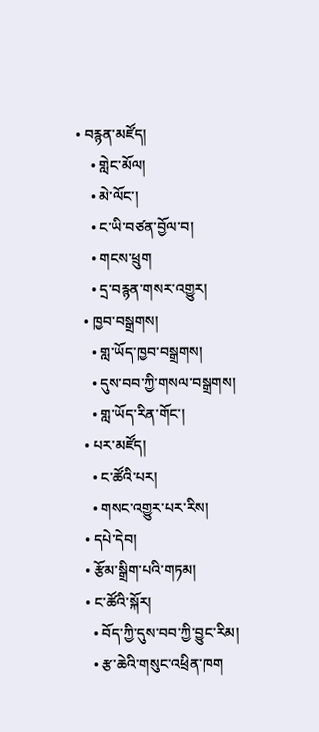• བརྙན་མཛོད།
    • གླེང་མོལ།
    • མེ་ལོང་།
    • ང་ཡི་བཙན་བྱོལ་བ།
    • གངས་ཕྲུག
    • དྲ་བརྙན་གསར་འགྱུར།
  • ཁྱབ་བསྒྲགས།
    • གླ་ཡོད་ཁྱབ་བསྒྲགས།
    • དུས་བབ་ཀྱི་གསལ་བསྒྲགས།
    • གླ་ཡོད་རིན་གོང་།
  • པར་མཛོད།
    • ང་ཚོའི་པར།
    • གསང་འགྱུར་པར་རིས།
  • དཔེ་དེབ།
  • རྩོམ་སྒྲིག་པའི་གཏམ།
  • ང་ཚོའི་སྐོར།
    • བོད་ཀྱི་དུས་བབ་ཀྱི་བྱུང་རིམ།
    • རྩ་ཆེའི་གསུང་འཕྲིན་ཁག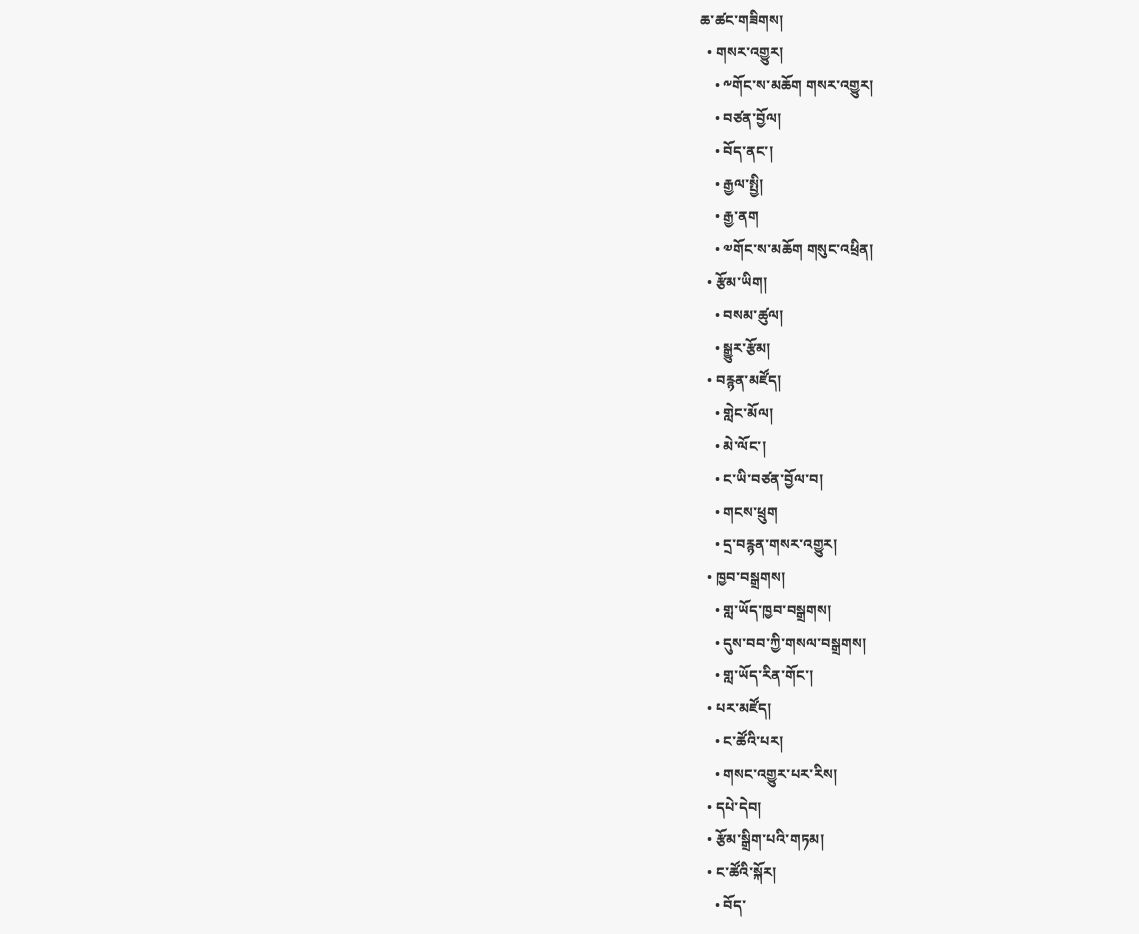ཆ་ཚང་གཟིགས།
  • གསར་འགྱུར།
    • ༸གོང་ས་མཆོག གསར་འགྱུར།
    • བཙན་བྱོལ།
    • བོད་ནང་།
    • རྒྱལ་སྤྱི།
    • རྒྱ་ནག
    • ༧གོང་ས་མཆོག གསུང་འཕྲིན།
  • རྩོམ་ཡིག།
    • བསམ་ཚུལ།
    • སྒྱུར་རྩོམ།
  • བརྙན་མཛོད།
    • གླེང་མོལ།
    • མེ་ལོང་།
    • ང་ཡི་བཙན་བྱོལ་བ།
    • གངས་ཕྲུག
    • དྲ་བརྙན་གསར་འགྱུར།
  • ཁྱབ་བསྒྲགས།
    • གླ་ཡོད་ཁྱབ་བསྒྲགས།
    • དུས་བབ་ཀྱི་གསལ་བསྒྲགས།
    • གླ་ཡོད་རིན་གོང་།
  • པར་མཛོད།
    • ང་ཚོའི་པར།
    • གསང་འགྱུར་པར་རིས།
  • དཔེ་དེབ།
  • རྩོམ་སྒྲིག་པའི་གཏམ།
  • ང་ཚོའི་སྐོར།
    • བོད་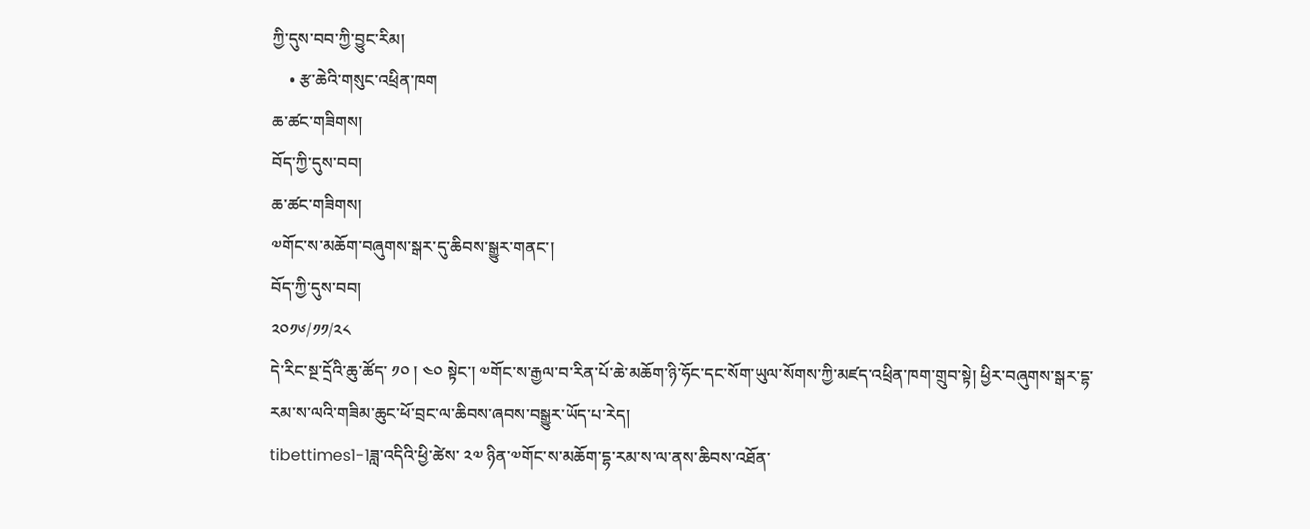ཀྱི་དུས་བབ་ཀྱི་བྱུང་རིམ།
    • རྩ་ཆེའི་གསུང་འཕྲིན་ཁག
ཆ་ཚང་གཟིགས།
བོད་ཀྱི་དུས་བབ།
ཆ་ཚང་གཟིགས།
༧གོང་ས་མཆོག་བཞུགས་སྒར་དུ་ཆིབས་སྒྱུར་གནང་།
བོད་ཀྱི་དུས་བབ།
༢༠༡༦/༡༡/༢༨
དེ་རིང་སྔ་དྲོའི་ཆུ་ཚོད་ ༡༠ ། ༤༠ སྟེང་། ༧གོང་ས་རྒྱལ་བ་རིན་པོ་ཆེ་མཆོག་ཉི་ཧོང་དང་སོག་ཡུལ་སོགས་ཀྱི་མཛད་འཕྲིན་ཁག་གྲུབ་སྟེ། ཕྱིར་བཞུགས་སྒར་དྷ་རམ་ས་ལའི་གཟིམ་ཆུང་ཕོ་བྲང་ལ་ཆིབས་ཞབས་བསྒྱུར་ཡོད་པ་རེད།
tibettimes1-1ཟླ་འདིའི་ཕྱི་ཚེས་ ༢༧ ཉིན་༧གོང་ས་མཆོག་དྷ་རམ་ས་ལ་ནས་ཆིབས་འཐོན་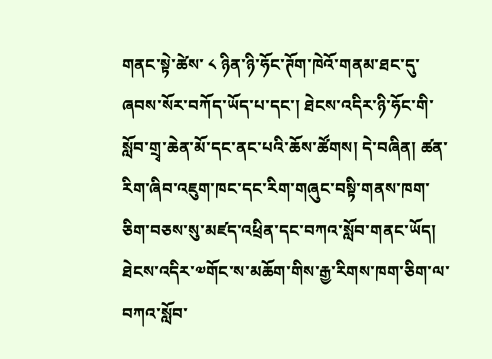གནང་སྟེ་ཚེས་ ༨ ཉིན་ཉི་ཧོང་ཊོག་ཁེའོ་གནམ་ཐང་དུ་ཞབས་སོར་བཀོད་ཡོད་པ་དང་། ཐེངས་འདིར་ཉི་ཧོང་གི་སློབ་གྲྭ་ཆེན་མོ་དང་ནང་པའི་ཆོས་ཚོགས། དེ་བཞིན། ཚན་རིག་ཞིབ་འཇུག་ཁང་དང་རིག་གཞུང་བསྟི་གནས་ཁག་ཅིག་བཅས་སུ་མཛད་འཕྲིན་དང་བཀའ་སློབ་གནང་ཡོད།
ཐེངས་འདིར་༧གོང་ས་མཆོག་གིས་རྒྱ་རིགས་ཁག་ཅིག་ལ་བཀའ་སློབ་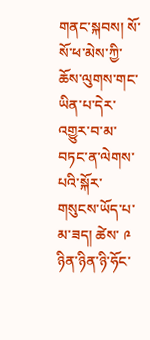གནང་སྐབས། སོ་སོ་ཕ་མེས་ཀྱི་ཆོས་ལུགས་གང་ཡིན་པ་དེར་འགྱུར་བ་མ་བཏང་ན་ལེགས་པའི་སྐོར་གསུངས་ཡོད་པ་མ་ཟད། ཚེས་ ༩ ཉིན་ཉིན་ཉི་ཧོང་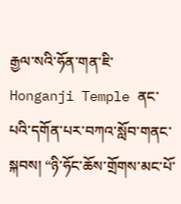རྒྱལ་སའི་ཧོན་གན་ཇི་ Honganji Temple ནང་པའི་དགོན་པར་བཀའ་སློབ་གནང་སྐབས། “ཉི་ཧོང་ཆོས་གྲོགས་མང་པོ་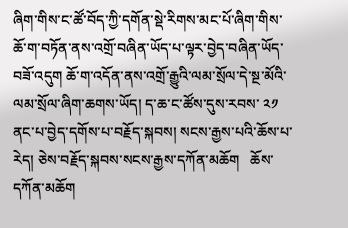ཞིག་གིས་ང་ཚོ་བོད་ཀྱི་དགོན་སྡེ་རིགས་མང་པོ་ཞིག་གིས་ཆོ་ག་བཏོན་ནས་འགྲོ་བཞིན་ཡོད་པ་ལྟར་བྱེད་བཞིན་ཡོད་བཟོ་འདུག ཆོ་ག་འདོན་ནས་འགྲོ་རྒྱུའི་ལམ་སྲོལ་དེ་སྔ་མོའི་ལམ་སྲོལ་ཞིག་ཆགས་ཡོད། ད་ཆ་ང་ཚོས་དུས་རབས་ ༢༡ ནང་པ་བྱེད་དགོས་པ་བརྗོད་སྐབས། སངས་རྒྱས་པའི་ཆོས་པ་རེད། ཅེས་བརྗོད་སྐབས་སངས་རྒྱས་དཀོན་མཆོག   ཆོས་དཀོན་མཆོག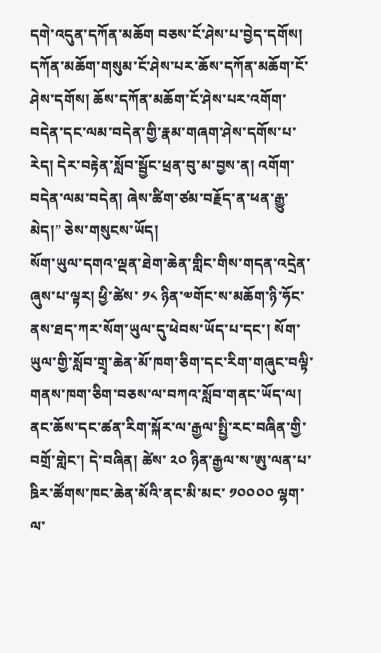དགེ་འདུན་དཀོན་མཆོག བཅས་ངོ་ཤེས་པ་བྱེད་དགོས། དཀོན་མཆོག་གསུམ་ངོ་ཤེས་པར་ཆོས་དཀོན་མཆོག་ངོ་ཤེས་དགོས། ཆོས་དཀོན་མཆོག་ངོ་ཤེས་པར་འགོག་བདེན་དང་ལམ་བདེན་གྱི་རྣམ་གཞག་ཤེས་དགོས་པ་རེད། དེར་བརྟེན་སློབ་སྦྱོང་ཕྲན་བུ་མ་བྱས་ན། འགོག་བདེན་ལམ་བདེན། ཞེས་ཚིག་ཙམ་བརྗོད་ན་ཕན་རྒྱུ་མེད།” ཅེས་གསུངས་ཡོད།
སོག་ཡུལ་དགའ་ལྡན་ཐེག་ཆེན་གླིང་གིས་གདན་འདྲེན་ཞུས་པ་ལྟར། ཕྱི་ཚེས་ ༡༨ ཉིན་༧གོང་ས་མཆོག་ཉི་ཧོང་ནས་ཐད་ཀར་སོག་ཡུལ་དུ་ཕེབས་ཡོད་པ་དང་། སོག་ཡུལ་གྱི་སློབ་གྲྭ་ཆེན་མོ་ཁག་ཅིག་དང་རིག་གཞུང་བལྟི་གནས་ཁག་ཅིག་བཅས་ལ་བཀའ་སློབ་གནང་ཡོད་ལ། ནང་ཆོས་དང་ཚན་རིག་སྐོར་ལ་རྒྱལ་སྤྱི་རང་བཞིན་གྱི་བགྲོ་གླེང་། དེ་བཞིན། ཚེས་ ༢༠ ཉིན་རྒྱལ་ས་ཨུ་ལན་པ་ཋིར་ཚོགས་ཁང་ཆེན་མོའི་ནང་མི་མང་ ༡༠༠༠༠ ལྷག་ལ་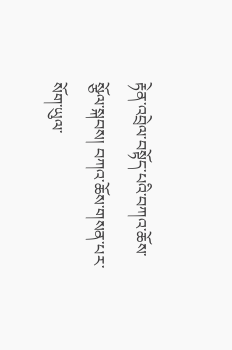རྟེན་འབྲེལ་བསྟོད་པའི་བཀའ་ཆོས་སྩོལ་སྐབས། བཀའ་ཆོས་གསན་པར་སོག་ཡུལ་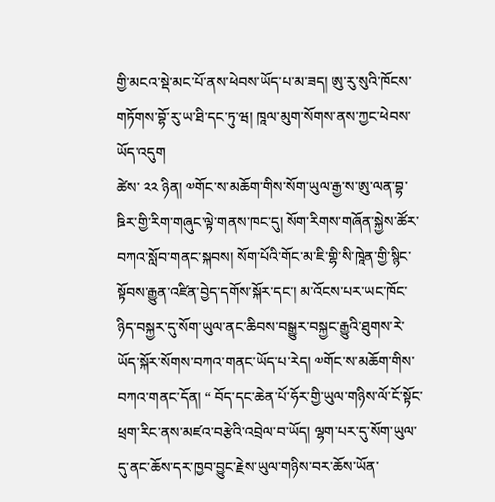གྱི་མངའ་སྡེ་མང་པོ་ནས་ཕེབས་ཡོད་པ་མ་ཟད། ཨུ་རུ་སུའི་ཁོངས་གཏོགས་བྷོ་རུ་ཡ་ཐི་དང་ཏུ་ཝ། ཁཱལ་མུག་སོགས་ནས་ཀྱང་ཕེབས་ཡོད་འདུག
ཚེས་ ༢༢ ཉིན། ༧གོང་ས་མཆོག་གིས་སོག་ཡུལ་རྒྱ་ས་ཨུ་ལན་བྷ་ཋིར་གྱི་རིག་གཞུང་ལྟེ་གནས་ཁང་དུ། སོག་རིགས་གཞོན་སྐྱེས་ཚོར་བཀའ་སློབ་གནང་སྐབས། སོག་པོའི་གོང་མ་ཇི་གྷི་སི་ཁཱེན་གྱི་སྙིང་སྟོབས་རྒྱུན་འཛིན་བྱེད་དགོས་སྐོར་དང་། མ་འོངས་པར་ཡང་ཁོང་ཉིད་བསྐྱར་དུ་སོག་ཡུལ་ནང་ཆིབས་བསྒྱུར་བསྐྱང་རྒྱུའི་ཐུགས་རེ་ཡོད་སྐོར་སོགས་བཀའ་གནང་ཡོད་པ་རེད། ༧གོང་ས་མཆོག་གིས་བཀའ་གནང་དོན། “ བོད་དང་ཆེན་པོ་ཧོར་གྱི་ཡུལ་གཉིས་ལོ་ངོ་སྟོང་ཕྲག་རིང་ནས་མཛའ་བརྩེའི་འབྲེལ་བ་ཡོད། ལྷག་པར་དུ་སོག་ཡུལ་དུ་ནང་ཆོས་དར་ཁྱབ་བྱུང་རྗེས་ཡུལ་གཉིས་བར་ཆོས་ཡོན་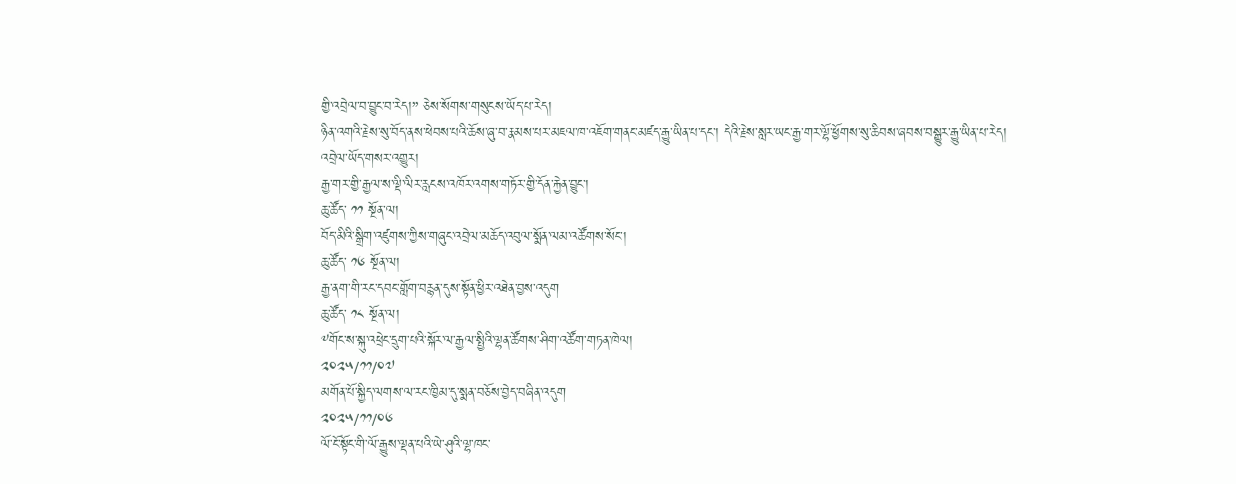གྱི་འབྲེལ་བ་བྱུང་བ་རེད།” ཅེས་སོགས་གསུངས་ཡོད་པ་རེད།
ཉིན་འགའི་རྗེས་སུ་བོད་ནས་ཕེབས་པའི་ཆོས་ཞུ་བ་རྣམས་པར་མཇལ་ཁ་འཇོག་གནང་མཛད་རྒྱུ་ཡིན་པ་དང་། དེའི་རྗེས་སླར་ཡང་རྒྱ་གར་ལྷོ་ཕྱོགས་སུ་ཆིབས་ཞབས་བསྒྱུར་རྒྱུ་ཡིན་པ་རེད།
འབྲེལ་ཡོད་གསར་འགྱུར།
རྒྱ་གར་གྱི་རྒྱལ་ས་ལྡི་ལིར་རླངས་འཁོར་འགས་གཏོར་གྱི་དོན་རྐྱེན་བྱུང་།
ཆུ་ཚོད་ ༡༡ སྔོན་ལ།
བོད་མིའི་སྒྲིག་འཛུགས་ཀྱིས་གཞུང་འབྲེལ་མཆོད་འབུལ་སྨོན་ལམ་འཚོགས་སོང་།
ཆུ་ཚོད་ ༡༦ སྔོན་ལ།
རྒྱ་ནག་གི་རང་དབང་གློག་བརྙན་དུས་སྟོན་ཕྱིར་འཐེན་བྱས་འདུག
ཆུ་ཚོད་ ༡༨ སྔོན་ལ།
༸གོང་ས་སྐུ་འཕྲེང་དྲུག་པའི་སྐོར་ལ་རྒྱལ་སྤྱིའི་ལྷན་ཚོགས་ཤིག་འཚོག་གཏན་ཁེལ།
༢༠༢༥/༡༡/༠༧
མགོན་པོ་སྐྱིད་ལགས་ལ་རང་ཁྱིམ་དུ་སྨན་བཅོས་བྱེད་བཞིན་འདུག
༢༠༢༥/༡༡/༠༦
ལོ་ངོ་སྟོང་གི་ལོ་རྒྱུས་ལྡན་པའི་ཡེ་ཤུའི་ལྷ་ཁང་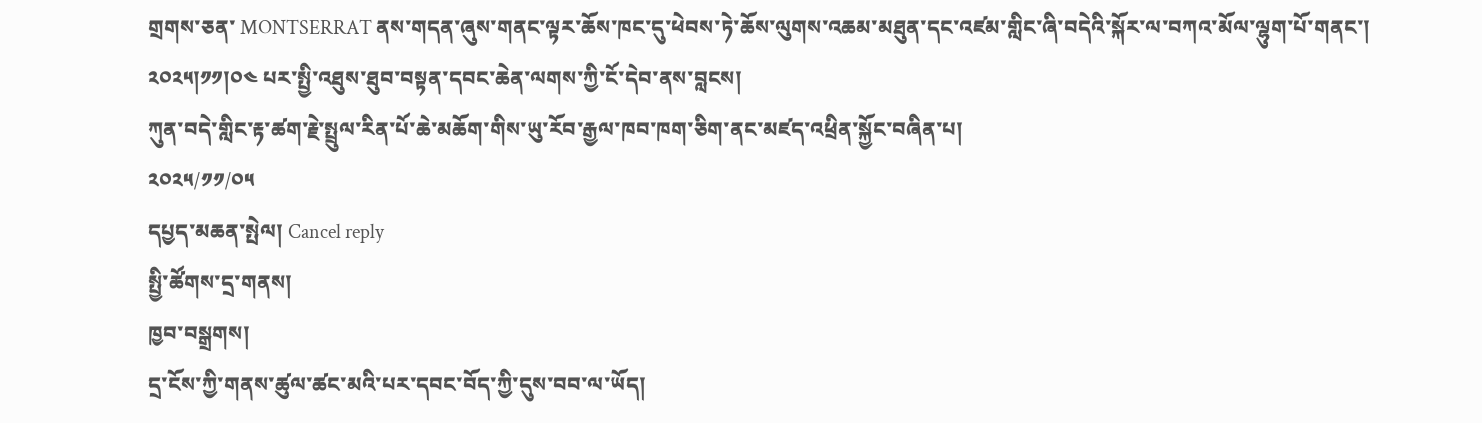གྲགས་ཅན་ MONTSERRAT ནས་གདན་ཞུས་གནང་ལྟར་ཆོས་ཁང་དུ་ཕེབས་ཏེ་ཆོས་ལུགས་འཆམ་མཐུན་དང་འཛམ་གླིང་ཞི་བདེའི་སྐོར་ལ་བཀའ་མོལ་ལྷུག་པོ་གནང་། ༢༠༢༥།༡༡།༠༤ པར་སྤྱི་འཐུས་ཐུབ་བསྟན་དབང་ཆེན་ལགས་ཀྱི་ངོ་དེབ་ནས་བླངས།
ཀུན་བདེ་གླིང་རྟ་ཚག་རྗེ་སྤྲུལ་རིན་པོ་ཆེ་མཆོག་གིས་ཡུ་རོབ་རྒྱལ་ཁབ་ཁག་ཅིག་ནང་མཛད་འཕྲིན་སྐྱོང་བཞིན་པ།
༢༠༢༥/༡༡/༠༥
དཔྱད་མཆན་སྤེལ། Cancel reply
སྤྱི་ཚོགས་དྲ་གནས།
ཁྱབ་བསྒྲགས།
དྲ་ངོས་ཀྱི་གནས་ཚུལ་ཚང་མའི་པར་དབང་བོད་ཀྱི་དུས་བབ་ལ་ཡོད།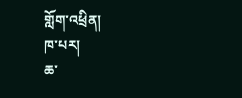གློག་འཕྲིན།
ཁ་པར།
ཆ་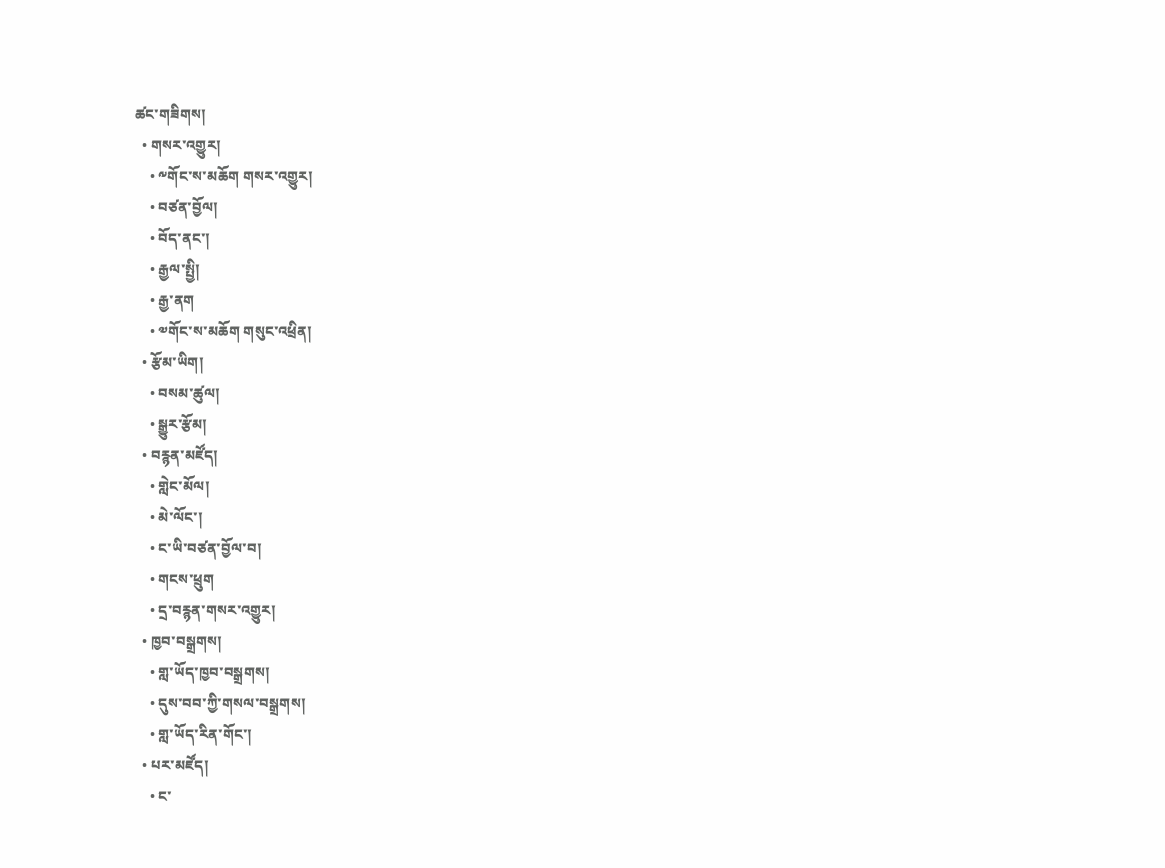ཚང་གཟིགས།
  • གསར་འགྱུར།
    • ༸གོང་ས་མཆོག གསར་འགྱུར།
    • བཙན་བྱོལ།
    • བོད་ནང་།
    • རྒྱལ་སྤྱི།
    • རྒྱ་ནག
    • ༧གོང་ས་མཆོག གསུང་འཕྲིན།
  • རྩོམ་ཡིག།
    • བསམ་ཚུལ།
    • སྒྱུར་རྩོམ།
  • བརྙན་མཛོད།
    • གླེང་མོལ།
    • མེ་ལོང་།
    • ང་ཡི་བཙན་བྱོལ་བ།
    • གངས་ཕྲུག
    • དྲ་བརྙན་གསར་འགྱུར།
  • ཁྱབ་བསྒྲགས།
    • གླ་ཡོད་ཁྱབ་བསྒྲགས།
    • དུས་བབ་ཀྱི་གསལ་བསྒྲགས།
    • གླ་ཡོད་རིན་གོང་།
  • པར་མཛོད།
    • ང་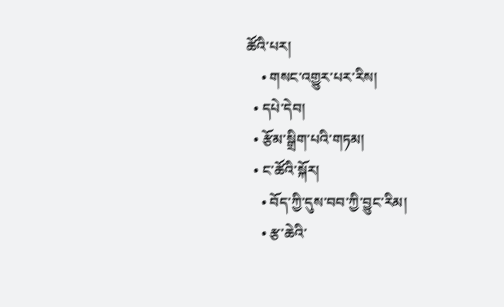ཚོའི་པར།
    • གསང་འགྱུར་པར་རིས།
  • དཔེ་དེབ།
  • རྩོམ་སྒྲིག་པའི་གཏམ།
  • ང་ཚོའི་སྐོར།
    • བོད་ཀྱི་དུས་བབ་ཀྱི་བྱུང་རིམ།
    • རྩ་ཆེའི་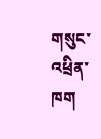གསུང་འཕྲིན་ཁག